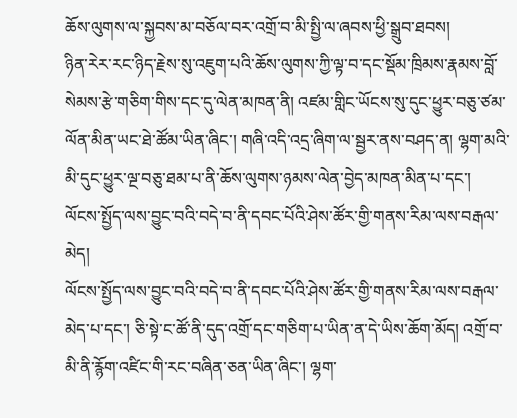ཆོས་ལུགས་ལ་སྐྱབས་མ་བཅོལ་བར་འགྲོ་བ་མི་སྤྱི་ལ་ཞབས་ཕྱི་སྒྲུབ་ཐབས།
ཉིན་རེར་རང་ཉིད་རྗེས་སུ་འཇུག་པའི་ཆོས་ལུགས་ཀྱི་ལྟ་བ་དང་སྡོམ་ཁྲིམས་རྣམས་བློ་སེམས་རྩེ་གཅིག་གིས་དང་དུ་ལེན་མཁན་ནི། འཛམ་གླིང་ཡོངས་སུ་དུང་ཕྱུར་བཅུ་ཙམ་ལོན་མིན་ཡང་ཐེ་ཚོམ་ཡིན་ཞིང་། གཞི་འདི་འདྲ་ཞིག་ལ་སྦྱར་ནས་བཤད་ན། ལྷག་མའི་མི་དུང་ཕྱུར་ལྔ་བཅུ་ཐམ་པ་ནི་ཆོས་ལུགས་ཉམས་ལེན་བྱེད་མཁན་མིན་པ་དང་།
ལོངས་སྤྱོད་ལས་བྱུང་བའི་བདེ་བ་ནི་དབང་པོའི་ཤེས་ཚོར་གྱི་གནས་རིམ་ལས་བརྒལ་མེད།
ལོངས་སྤྱོད་ལས་བྱུང་བའི་བདེ་བ་ནི་དབང་པོའི་ཤེས་ཚོར་གྱི་གནས་རིམ་ལས་བརྒལ་མེད་པ་དང་། ཅི་སྟེ་ང་ཚོ་ནི་དུད་འགྲོ་དང་གཅིག་པ་ཡིན་ན་དེ་ཡིས་ཆོག་མོད། འགྲོ་བ་མི་ནི་རྙོག་འཛིང་གི་རང་བཞིན་ཅན་ཡིན་ཞིང་། ལྷག་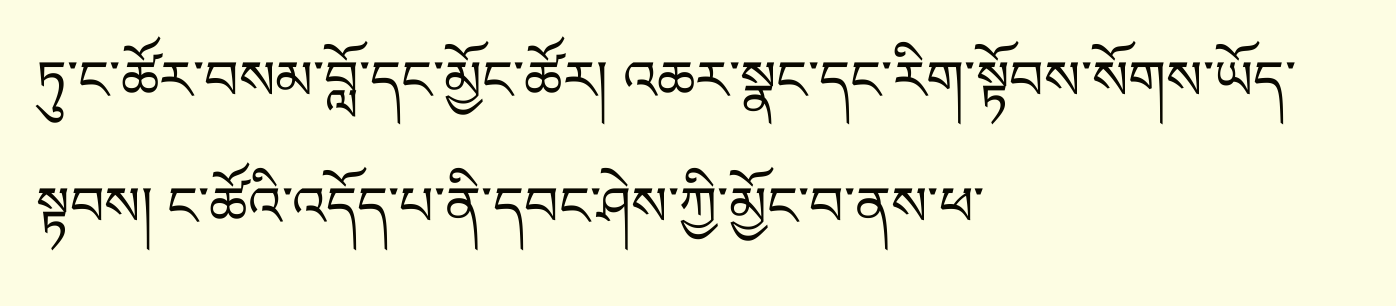ཏུ་ང་ཚོར་བསམ་བློ་དང་མྱོང་ཚོར། འཆར་སྣང་དང་རིག་སྟོབས་སོགས་ཡོད་སྟབས། ང་ཚོའི་འདོད་པ་ནི་དབང་ཤེས་ཀྱི་མྱོང་བ་ནས་ཕ་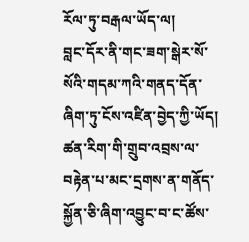རོལ་ཏུ་བརྒལ་ཡོད་ལ།
བླང་དོར་ནི་གང་ཟག་སྒེར་སོ་སོའི་གདམ་ཀའི་གནད་དོན་ཞིག་ཏུ་ངོས་འཛིན་བྱེད་ཀྱི་ཡོད།
ཚན་རིག་གི་གྲུབ་འབྲས་ལ་བརྟེན་པ་མང་དྲགས་ན་གནོད་སྐྱོན་ཅི་ཞིག་འབྱུང་བ་ང་ཚོས་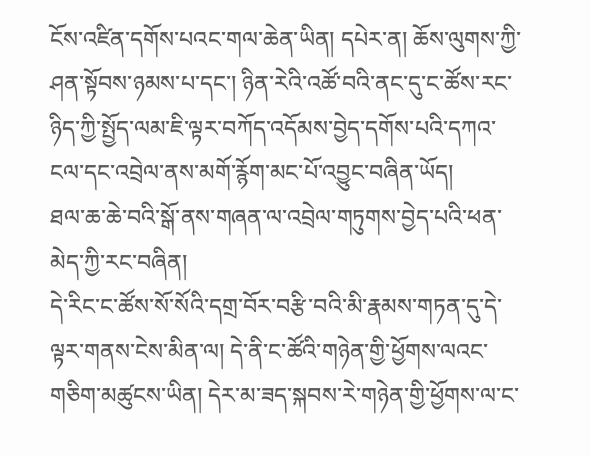ངོས་འཛིན་དགོས་པའང་གལ་ཆེན་ཡིན། དཔེར་ན། ཆོས་ལུགས་ཀྱི་ཤན་སྟོབས་ཉམས་པ་དང་། ཉིན་རེའི་འཚོ་བའི་ནང་དུ་ང་ཚོས་རང་ཉིད་ཀྱི་སྤྱོད་ལམ་ཇི་ལྟར་བཀོད་འདོམས་བྱེད་དགོས་པའི་དཀའ་ངལ་དང་འབྲེལ་ནས་མགོ་རྙོག་མང་པོ་འབྱུང་བཞིན་ཡོད།
ཐལ་ཆ་ཆེ་བའི་སྒོ་ནས་གཞན་ལ་འབྲེལ་གཏུགས་བྱེད་པའི་ཕན་མེད་ཀྱི་རང་བཞིན།
དེ་རིང་ང་ཚོས་སོ་སོའི་དགྲ་བོར་བརྩི་བའི་མི་རྣམས་གཏན་དུ་དེ་ལྟར་གནས་ངེས་མིན་ལ། དེ་ནི་ང་ཚོའི་གཉེན་གྱི་ཕྱོགས་ལའང་གཅིག་མཚུངས་ཡིན། དེར་མ་ཟད་སྐབས་རེ་གཉེན་གྱི་ཕྱོགས་ལ་ང་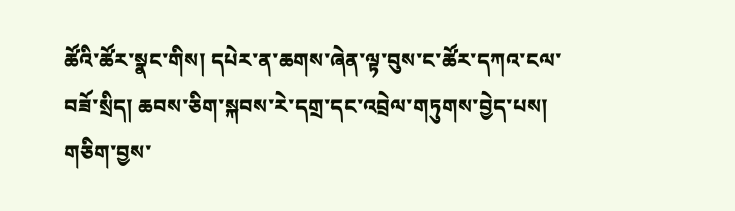ཚོའི་ཚོར་སྣང་གིས། དཔེར་ན་ཆགས་ཞེན་ལྟ་བུས་ང་ཚོར་དཀའ་ངལ་བཟོ་སྲིད། ཆབས་ཅིག་སྐབས་རེ་དགྲ་དང་འབྲེལ་གཏུགས་བྱེད་པས། གཅིག་བྱས་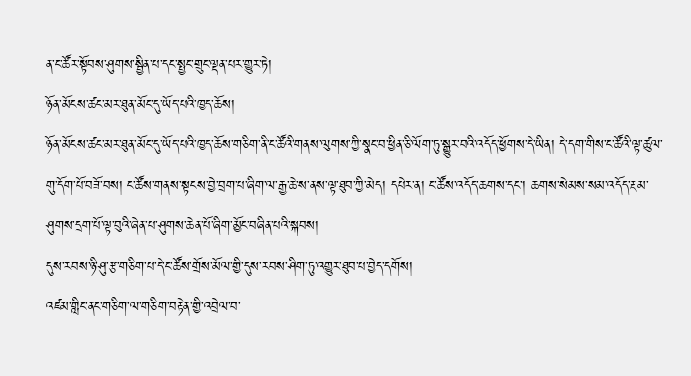ན་ང་ཚོར་སྟོབས་ཤུགས་སྦྱིན་པ་དང་སྤྱང་གྲུང་ལྡན་པར་གྱུར་ཏེ།
ཉོན་མོངས་ཚང་མར་ཐུན་མོང་དུ་ཡོད་པའི་ཁྱད་ཆོས།
ཉོན་མོངས་ཚང་མར་ཐུན་མོང་དུ་ཡོད་པའི་ཁྱད་ཆོས་གཅིག་ནི་ང་ཚོའི་གནས་ལུགས་ཀྱི་སྣང་བ་ཕྱིན་ཅི་ལོག་ཏུ་སྒྱུར་བའི་འདོད་ཕྱོགས་དེ་ཡིན། དེ་དག་གིས་ང་ཚོའི་ལྟ་ཚུལ་གུ་དོག་པོ་བཟོ་བས། ང་ཚོས་གནས་སྟངས་བྱེ་བྲག་པ་ཞིག་ལ་རྒྱ་ཆེ་ས་ནས་ལྟ་ཐུབ་ཀྱི་མེད། དཔེར་ན། ང་ཚོས་འདོད་ཆགས་དང་། ཆགས་སེམས་སམ་འདོད་རྔམ་ཤུགས་དྲག་པོ་ལྟ་བུའི་ཞེན་པ་ཤུགས་ཆེན་པོ་ཞིག་མྱོང་བཞིན་པའི་སྐབས།
དུས་རབས་ཉི་ཤུ་རྩ་གཅིག་པ་དེ་ང་ཚོས་གྲོས་མོལ་གྱི་དུས་རབས་ཤིག་ཏུ་འགྱུར་ཐུབ་པ་བྱེད་དགོས།
འཛམ་གླིང་ནང་གཅིག་ལ་གཅིག་བརྟེན་གྱི་འབྲེལ་བ་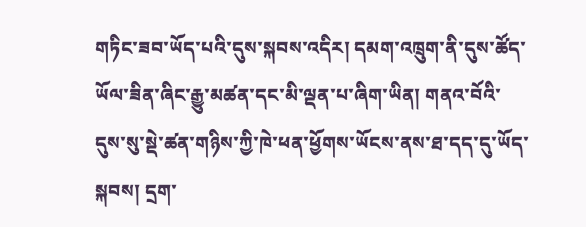གཏིང་ཟབ་ཡོད་པའི་དུས་སྐབས་འདིར། དམག་འཁྲུག་ནི་དུས་ཚོད་ཡོལ་ཟིན་ཞིང་རྒྱུ་མཚན་དང་མི་ལྡན་པ་ཞིག་ཡིན། གནའ་བོའི་དུས་སུ་སྡེ་ཚན་གཉིས་ཀྱི་ཁེ་ཕན་ཕྱོགས་ཡོངས་ནས་ཐ་དད་དུ་ཡོད་སྐབས། དྲག་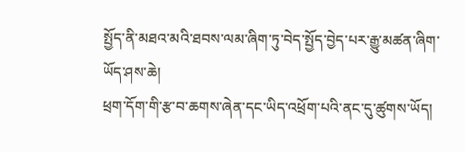སྤྱོད་ནི་མཐའ་མའི་ཐབས་ལམ་ཞིག་ཏུ་བེད་སྤྱོད་བྱེད་པར་རྒྱུ་མཚན་ཞིག་ཡོད་ཤས་ཆེ།
ཕྲག་དོག་གི་རྩ་བ་ཆགས་ཞེན་དང་ཡིད་འཕྲོག་པའི་ནང་དུ་ཚུགས་ཡོད།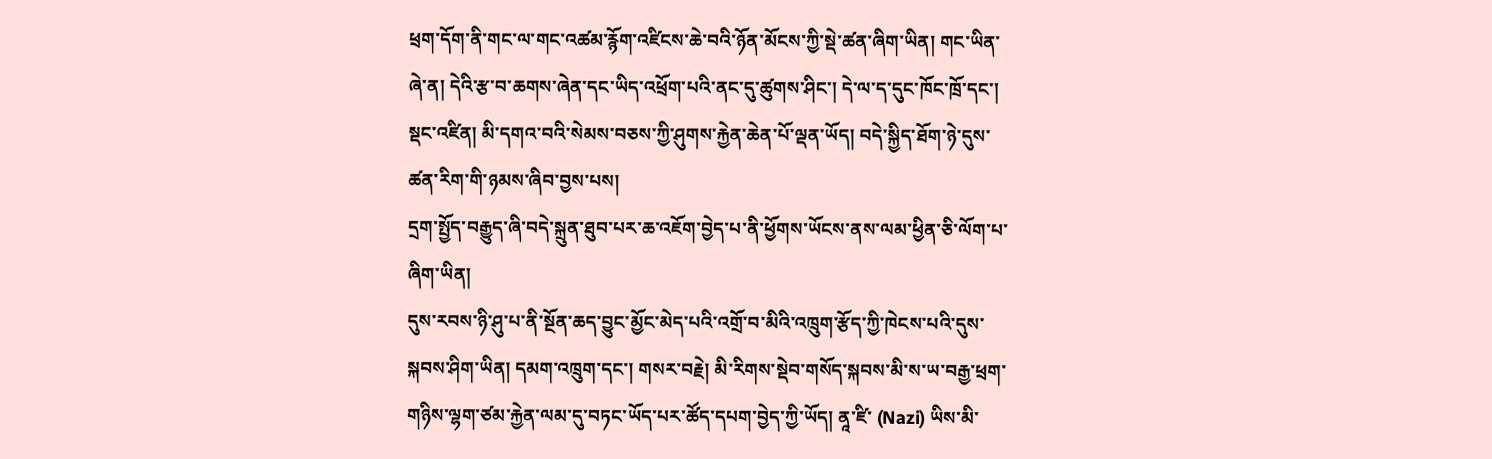ཕྲག་དོག་ནི་གང་ལ་གང་འཚམ་རྙོག་འཛིངས་ཆེ་བའི་ཉོན་མོངས་ཀྱི་སྡེ་ཚན་ཞིག་ཡིན། གང་ཡིན་ཞེ་ན། དེའི་རྩ་བ་ཆགས་ཞེན་དང་ཡིད་འཕྲོག་པའི་ནང་དུ་ཚུགས་ཤིང་། དེ་ལ་ད་དུང་ཁོང་ཁྲོ་དང་། སྡང་འཛིན། མི་དགའ་བའི་སེམས་བཅས་ཀྱི་ཤུགས་རྐྱེན་ཆེན་པོ་ལྡན་ཡོད། བདེ་སྐྱིད་ཐོག་ཉེ་དུས་ཚན་རིག་གི་ཉམས་ཞིབ་བྱས་པས།
དྲག་སྤྱོད་བརྒྱུད་ཞི་བདེ་སྐྲུན་ཐུབ་པར་ཆ་འཇོག་བྱེད་པ་ནི་ཕྱོགས་ཡོངས་ནས་ལམ་ཕྱིན་ཅི་ལོག་པ་ཞིག་ཡིན།
དུས་རབས་ཉི་ཤུ་པ་ནི་སྔོན་ཆད་བྱུང་མྱོང་མེད་པའི་འགྲོ་བ་མིའི་འཁྲུག་རྩོད་ཀྱི་ཁེངས་པའི་དུས་སྐབས་ཤིག་ཡིན། དམག་འཁྲུག་དང་། གསར་བརྗེ། མི་རིགས་སྡེབ་གསོད་སྐབས་མི་ས་ཡ་བརྒྱ་ཕྲག་གཉིས་ལྷག་ཙམ་རྐྱེན་ལམ་དུ་བཏང་ཡོད་པར་ཚོད་དཔག་བྱེད་ཀྱི་ཡོད། ནཱ་ཛི་ (Nazi) ཡིས་མི་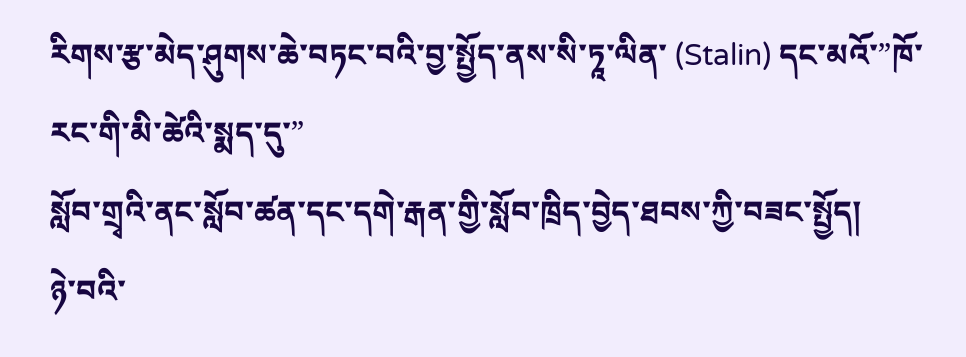རིགས་རྩ་མེད་ཤུགས་ཆེ་བཏང་བའི་བྱ་སྤྱོད་ནས་སི་ཏཱ་ལིན་ (Stalin) དང་མའོ་”ཁོ་རང་གི་མི་ཚེའི་སྨད་དུ་”
སློབ་གྲྭའི་ནང་སློབ་ཚན་དང་དགེ་རྒན་གྱི་སློབ་ཁྲིད་བྱེད་ཐབས་ཀྱི་བཟང་སྤྱོད།
ཉེ་བའི་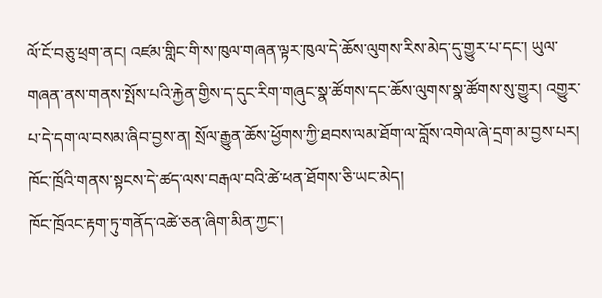ལོ་ངོ་བཅུ་ཕྲག་ནང། འཛམ་གླིང་གི་ས་ཁུལ་གཞན་ལྟར་ཁུལ་དེ་ཆོས་ལུགས་རིས་མེད་དུ་གྱུར་པ་དང་། ཡུལ་གཞན་ནས་གནས་སྤོས་པའི་རྐྱེན་གྱིས་ད་དུང་རིག་གཞུང་སྣ་ཚོགས་དང་ཆོས་ལུགས་སྣ་ཚོགས་སུ་གྱུར། འགྱུར་པ་དེ་དག་ལ་བསམ་ཞིབ་བྱས་ན། སྲོལ་རྒྱུན་ཆོས་ཕྱོགས་ཀྱི་ཐབས་ལམ་ཐོག་ལ་བློས་འགེལ་ཞེ་དྲག་མ་བྱས་པར།
ཁོང་ཁྲོའི་གནས་སྟངས་དེ་ཚད་ལས་བརྒལ་བའི་ཚེ་ཕན་ཐོགས་ཅི་ཡང་མེད།
ཁོང་ཁྲོའང་རྟག་ཏུ་གནོད་འཚེ་ཅན་ཞིག་མིན་ཀྱང་།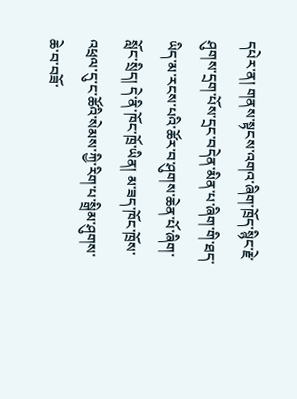དཔེར་ན། གནས་སྟངས་འགའ་ཞིག་ཁྲོད་སྙིང་རྗེ་ཤུགས་དྲག་པོས་དྲང་བདེན་མིན་པ་ཞིག་གི་ཐད་ཡིད་མ་རངས་པའི་ཚོར་བ་ཤུགས་ཆེན་པོ་ཞིག་སློང་སྲིད། དེ་ནི་ཁོང་ཁྲོ་ཡིན། མ་ཟད་ཁོང་ཁྲོས་འཕྲལ་དུ་ང་ཚོའི་སེམས་ཀྱི་རིག་པ་སྒྲིམ་ཤུགས་ཆེ་བ་བཟོ་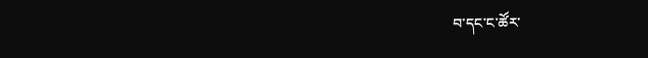བ་དང་ང་ཚོར་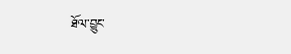ཐོལ་བྱུང་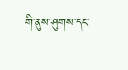གི་ནུས་ཤུགས་དང་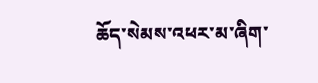ཆོད་སེམས་འཕར་མ་ཞིག་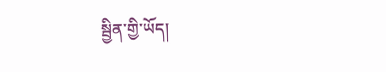སྦྱིན་གྱི་ཡོད།